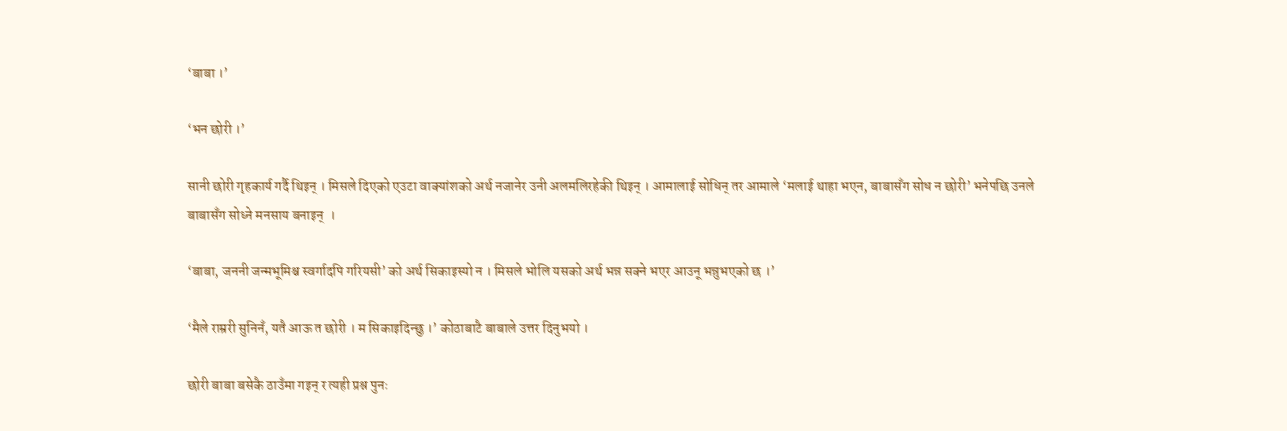‘बाबा ।’

‘भन छोरी ।’

सानी छोरी गृहकार्य गर्दै थिइन् । मिसले दिएको एउटा वाक्यांशको अर्थ नजानेर उनी अलमलिरहेकी थिइन् । आमालाई सोधिन् तर आमाले ‘मलाई थाहा भएन, बाबासँग सोध न छोरी’ भनेपछि उनले बाबासँग सोध्ने मनसाय बनाइन्  ।

‘बाबा, जननी जन्मभूमिश्च स्वर्गादपि गरियसी’ को अर्थ सिकाइस्यो न । मिसले भोलि यसको अर्थ भन्न सक्ने भएर आउनू भन्नुभएको छ ।’

‘मैले राम्ररी सुनिनँ, यतै आऊ त छोरी । म सिकाइदिन्छु ।’ कोठाबाटै बाबाले उत्तर दिनुभयो ।

छोरी बाबा बसेकै ठाउँमा गइन् र त्यही प्रश्न पुनः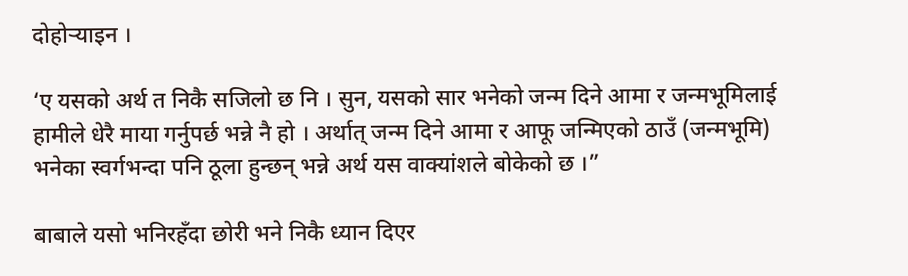दोहोर्‍याइन ।

‘ए यसको अर्थ त निकै सजिलो छ नि । सुन, यसको सार भनेको जन्म दिने आमा र जन्मभूमिलाई हामीले धेरै माया गर्नुपर्छ भन्ने नै हो । अर्थात् जन्म दिने आमा र आफू जन्मिएको ठाउँ (जन्मभूमि) भनेका स्वर्गभन्दा पनि ठूला हुन्छन् भन्ने अर्थ यस वाक्यांशले बोकेको छ ।”

बाबाले यसो भनिरहँदा छोरी भने निकै ध्यान दिएर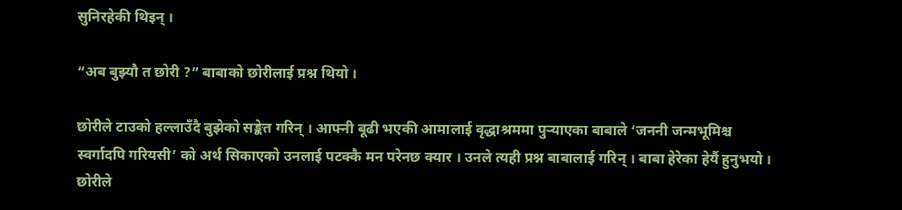सुनिरहेकी थिइन् ।

“अब बुझ्यौ त छोरी ?” बाबाको छोरीलाई प्रश्न थियो ।

छोरीले टाउको हल्लाउँदै बुझेको सङ्केत गरिन् । आफ्नी बूढी भएकी आमालाई वृद्धाश्रममा पुर्‍याएका बाबाले ‘जननी जन्मभूमिश्च स्वर्गादपि गरियसी’ को अर्थ सिकाएको उनलाई पटक्कै मन परेनछ क्यार । उनले त्यही प्रश्न बाबालाई गरिन् । बाबा हेरेका हेर्यै हुनुभयो । छोरीले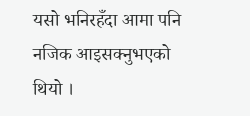यसो भनिरहँदा आमा पनि नजिक आइसक्नुभएको थियो ।